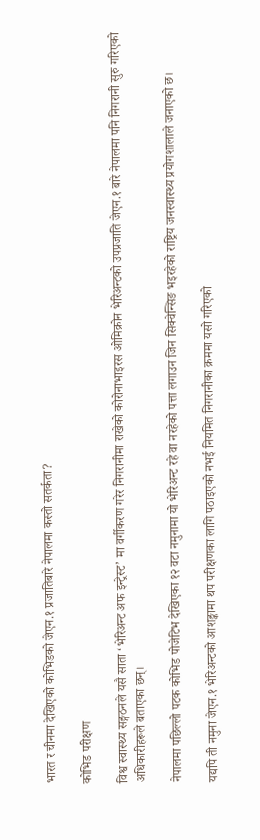भारत र चीनमा देखिएको कोभिडको जेएन.१ प्रजातिबारे नेपालमा कस्तो सतर्कता?

कोभिड परीक्षण

विश्व स्वास्थ्य सङ्गठनले यसै साता ‘भेरिअन्ट अफ इन्ट्रेस्ट’ मा वर्गीकरण गरेर निगरानीमा राखेको कोरोनाभाइरस ओमिक्रोन भेरिअन्टको उपप्रजाति जेएन.१ बारे नेपालमा पनि निगरानी सुरु गरिएको अधिकारीहरूले बताएका छन्।

नेपालमा पछिल्लो पटक कोभिड पोजेटिभ देखिएका १२ वटा नमुनामा यो भेरिअन्ट रहे वा नरहेको पत्ता लगाउन जिन सिक्वेन्सिङ भइरहेको राष्ट्रिय जनस्वास्थ्य प्रयोगशालाले जनाएको छ।

यद्यपि ती नमुना जेएन.१ भेरिअन्टको आशङ्कामा थप परीक्षणका लागि पठाइएको नभई नियमित निगरानीका क्रममा यसो गरिएको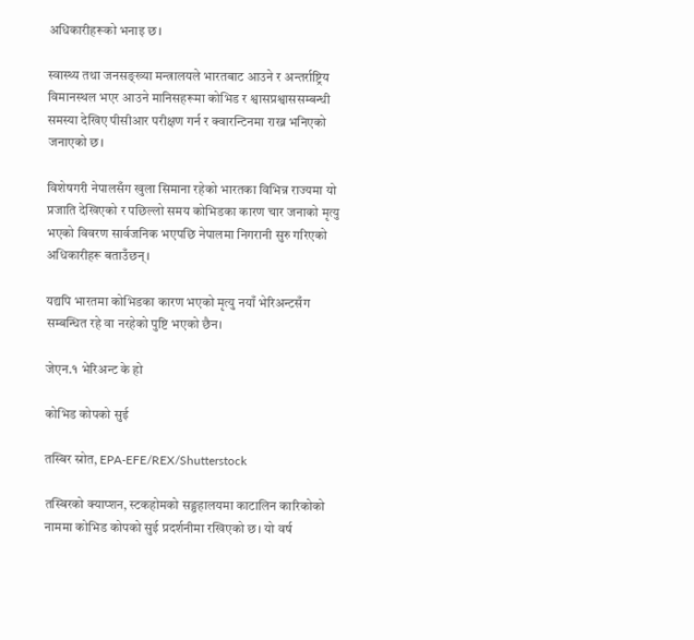अधिकारीहरूको भनाइ छ।

स्वास्थ्य तथा जनसङ्ख्या मन्त्रालयले भारतबाट आउने र अन्तर्राष्ट्रिय विमानस्थल भएर आउने मानिसहरूमा कोभिड र श्वासप्रश्वाससम्बन्धी समस्या देखिए पीसीआर परीक्षण गर्न र क्वारन्टिनमा राख्न भनिएको जनाएको छ।

विशेषगरी नेपालसँग खुला सिमाना रहेको भारतका विभिन्न राज्यमा यो प्रजाति देखिएको र पछिल्लो समय कोभिडका कारण चार जनाको मृत्यु भएको विवरण सार्वजनिक भएपछि नेपालमा निगरानी सुरु गरिएको अधिकारीहरू बताउँछन्।

यद्यपि भारतमा कोभिडका कारण भएको मृत्यु नयाँ भेरिअन्टसँग सम्बन्धित रहे वा नरहेको पुष्टि भएको छैन।

जेएन.१ भेरिअन्ट के हो

कोभिड कोपको सुई

तस्बिर स्रोत, EPA-EFE/REX/Shutterstock

तस्बिरको क्याप्शन, स्टकहोमको सङ्ग्रहालयमा काटालिन कारिकोको नाममा कोभिड कोपको सुई प्रदर्शनीमा रखिएको छ। यो वर्ष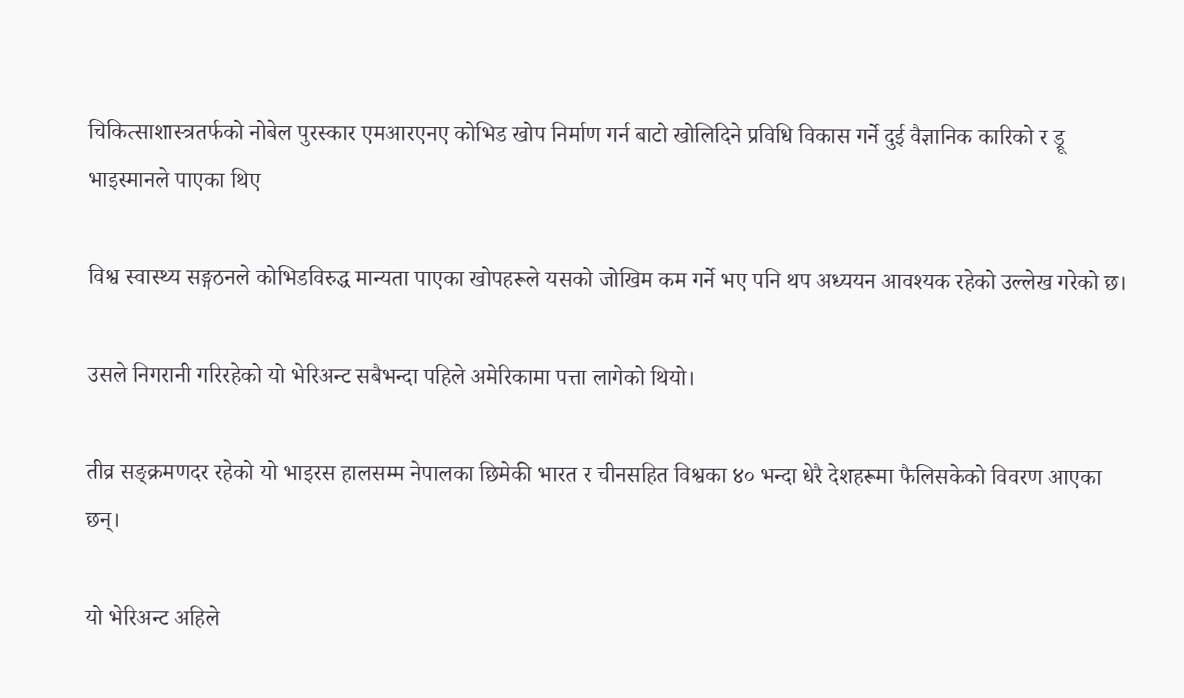चिकित्साशास्त्रतर्फको नोबेल पुरस्कार एमआरएनए कोभिड खोप निर्माण गर्न बाटो खोलिदिने प्रविधि विकास गर्ने दुई वैज्ञानिक कारिको र ड्रू भाइस्मानले पाएका थिए

विश्व स्वास्थ्य सङ्गठनले कोभिडविरुद्ध मान्यता पाएका खोपहरूले यसको जोखिम कम गर्ने भए पनि थप अध्ययन आवश्यक रहेको उल्लेख गरेको छ।

उसले निगरानी गरिरहेको यो भेरिअन्ट सबैभन्दा पहिले अमेरिकामा पत्ता लागेको थियो।

तीव्र सङ्क्रमणदर रहेको यो भाइरस हालसम्म नेपालका छिमेकी भारत र चीनसहित विश्वका ४० भन्दा धेरै देशहरूमा फैलिसकेको विवरण आएका छन्।

यो भेरिअन्ट अहिले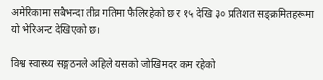अमेरिकामा सबैभन्दा तीव्र गतिमा फैलिरहेको छ र १५ देखि ३० प्रतिशत सङ्क्रमितहरूमा यो भेरिअन्ट देखिएको छ।

विश्व स्वास्थ्य सङ्गठनले अहिले यसको जोखिमदर कम रहेको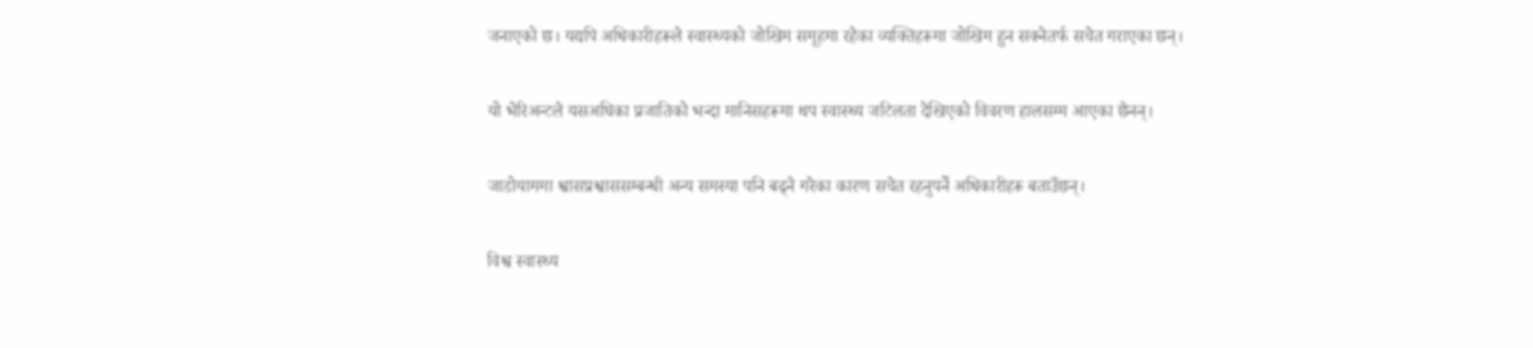जनाएको छ। यद्यपि अधिकारीहरूले स्वास्थ्यको जोखिम समूहमा रहेका व्यक्तिहरूमा जोखिम हुन सक्नेतर्फ सचेत गराएका छन्।

यो भेरिअन्टले यसअघिका प्रजातिको भन्दा मानिसहरूमा थप स्वास्थ्य जटिलता देखिएको विवरण हालसम्म आएका छैनन्।

जाडोयाममा श्वासप्रश्वाससम्बन्धी अन्य समस्या पनि बढ्ने गरेका कारण सचेत रहनुपर्ने अधिकारीहरू बताउँछन्।

विश्व स्वास्थ्य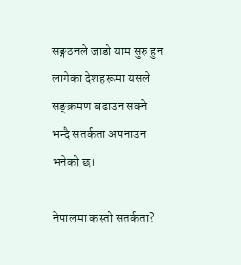सङ्गठनले जाडो याम सुरु हुन लागेका देशहरूमा यसले सङ्क्रमण बढाउन सक्ने भन्दै सतर्कता अपनाउन भनेको छ।

नेपालमा कस्तो सतर्कता?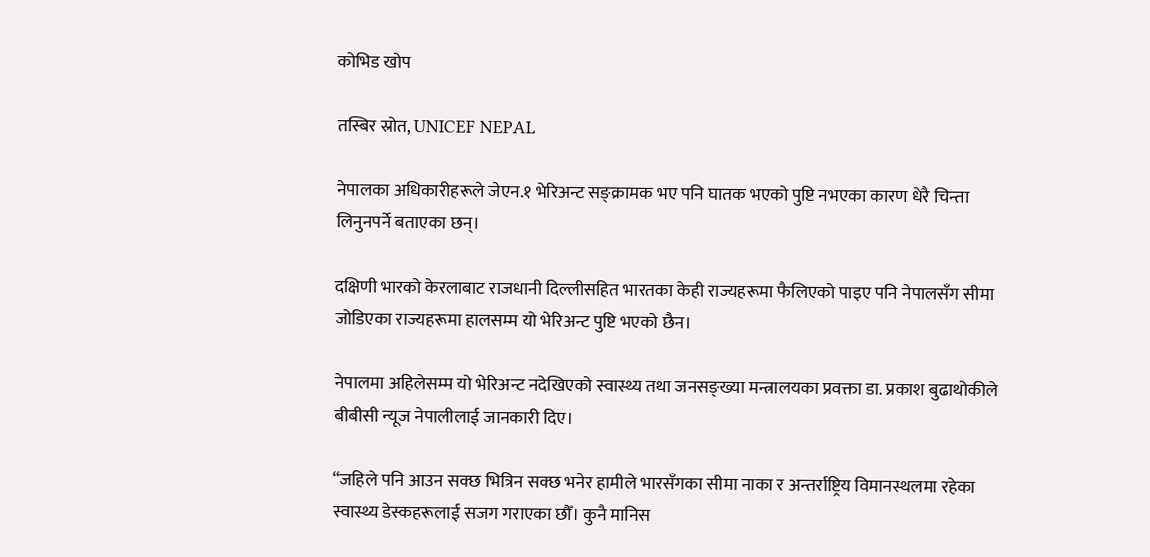कोभिड खोप

तस्बिर स्रोत, UNICEF NEPAL

नेपालका अधिकारीहरूले जेएन.१ भेरिअन्ट सङ्क्रामक भए पनि घातक भएको पुष्टि नभएका कारण धेरै चिन्ता लिनुनपर्ने बताएका छन्।

दक्षिणी भारको केरलाबाट राजधानी दिल्लीसहित भारतका केही राज्यहरूमा फैलिएको पाइए पनि नेपालसँग सीमा जोडिएका राज्यहरूमा हालसम्म यो भेरिअन्ट पुष्टि भएको छैन।

नेपालमा अहिलेसम्म यो भेरिअन्ट नदेखिएको स्वास्थ्य तथा जनसङ्ख्या मन्त्रालयका प्रवक्ता डा. प्रकाश बुढाथोकीले बीबीसी न्यूज नेपालीलाई जानकारी दिए।

“जहिले पनि आउन सक्छ भित्रिन सक्छ भनेर हामीले भारसँगका सीमा नाका र अन्तर्राष्ट्रिय विमानस्थलमा रहेका स्वास्थ्य डेस्कहरूलाई सजग गराएका छौँ। कुनै मानिस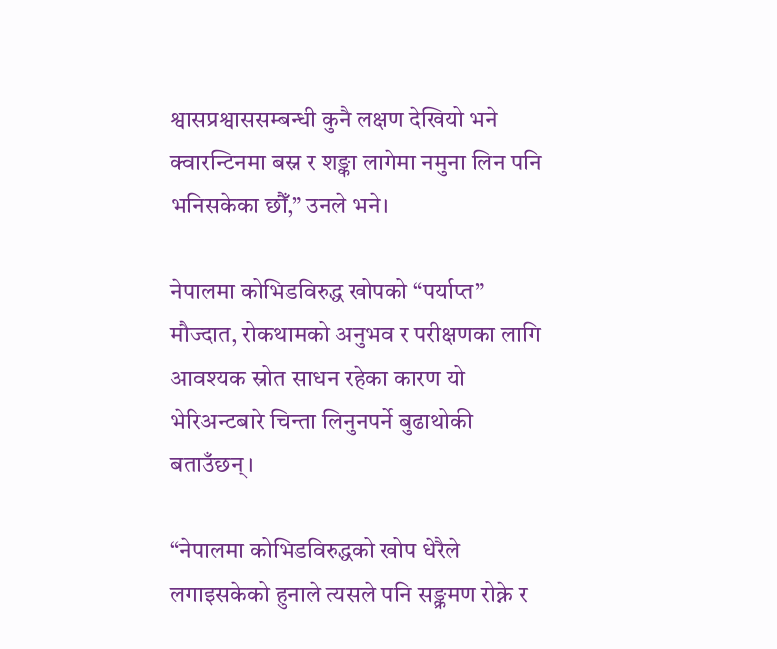श्वासप्रश्वाससम्बन्धी कुनै लक्षण देखियो भने क्वारन्टिनमा बस्न र शङ्का लागेमा नमुना लिन पनि भनिसकेका छौँ,” उनले भने।

नेपालमा कोभिडविरुद्ध खोपको “पर्याप्त” मौज्दात, रोकथामको अनुभव र परीक्षणका लागि आवश्यक स्रोत साधन रहेका कारण यो भेरिअन्टबारे चिन्ता लिनुनपर्ने बुढाथोकी बताउँछन्।

“नेपालमा कोभिडविरुद्धको खोप धेरैले लगाइसकेको हुनाले त्यसले पनि सङ्क्रमण रोक्ने र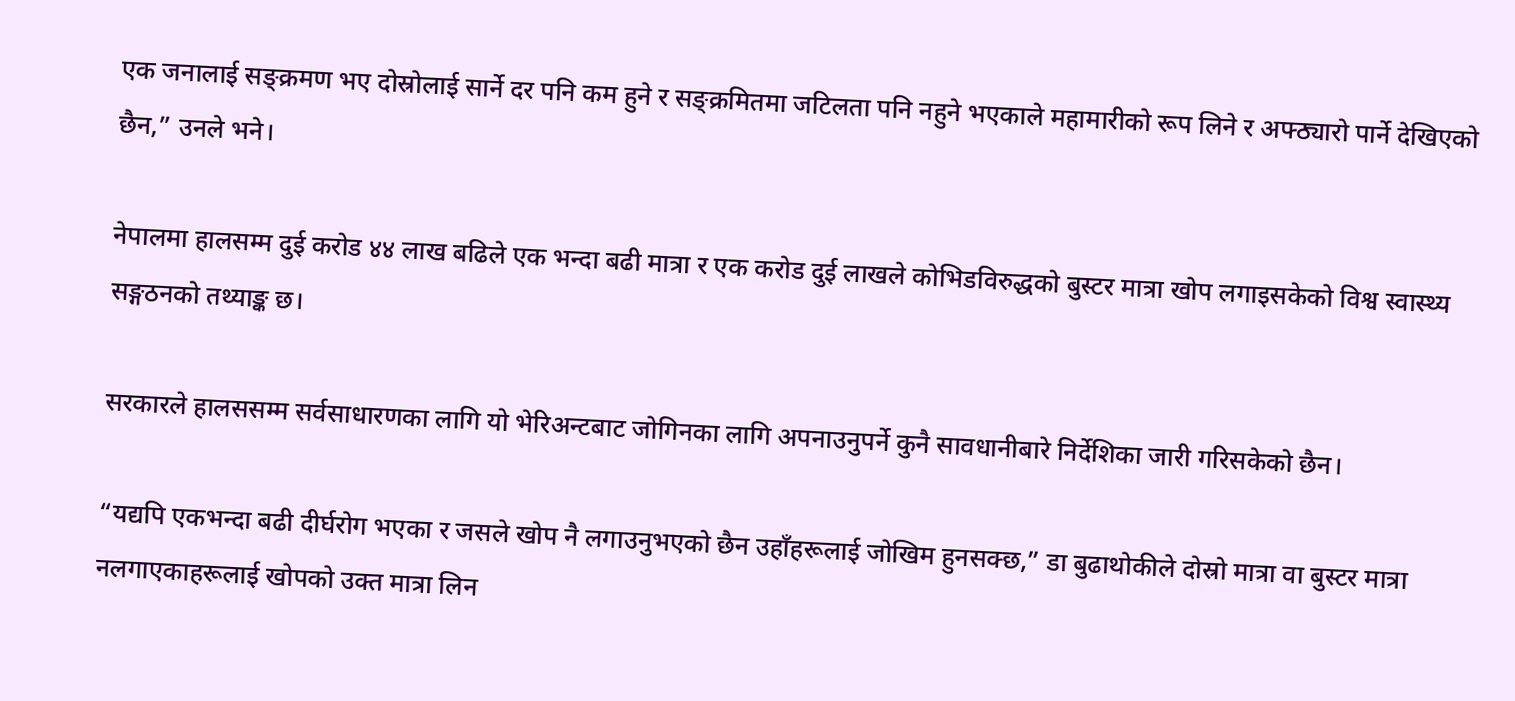एक जनालाई सङ्क्रमण भए दोस्रोलाई सार्ने दर पनि कम हुने र सङ्क्रमितमा जटिलता पनि नहुने भएकाले महामारीको रूप लिने र अफ्ठ्यारो पार्ने देखिएको छैन,” उनले भने।

नेपालमा हालसम्म दुई करोड ४४ लाख बढिले एक भन्दा बढी मात्रा र एक करोड दुई लाखले कोभिडविरुद्धको बुस्टर मात्रा खोप लगाइसकेको विश्व स्वास्थ्य सङ्गठनको तथ्याङ्क छ।

सरकारले हालससम्म सर्वसाधारणका लागि यो भेरिअन्टबाट जोगिनका लागि अपनाउनुपर्ने कुनै सावधानीबारे निर्देशिका जारी गरिसकेको छैन।

“यद्यपि एकभन्दा बढी दीर्घरोग भएका र जसले खोप नै लगाउनुभएको छैन उहाँहरूलाई जोखिम हुनसक्छ,” डा बुढाथोकीले दोस्रो मात्रा वा बुस्टर मात्रा नलगाएकाहरूलाई खोपको उक्त मात्रा लिन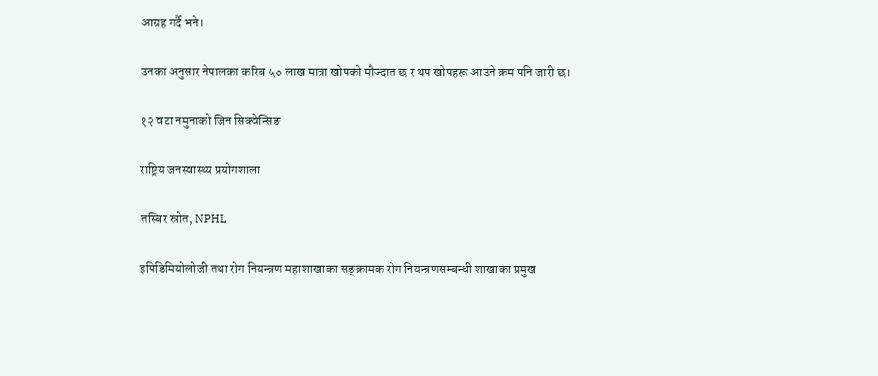आग्रह गर्दै भने।

उनका अनुसार नेपालका करिब ५० लाख मात्रा खोपको मौज्दात छ र थप खोपहरू आउने क्रम पनि जारी छ।

१२ वटा नमुनाको जिन सिक्वेन्सिङ

राष्ट्रिय जनस्वास्थ्य प्रयोगशाला

तस्बिर स्रोत, NPHL

इपिडिमियोलोजी तथा रोग नियन्त्रण महाशाखाका सङ्क्रामक रोग नियन्त्रणसम्बन्धी शाखाका प्रमुख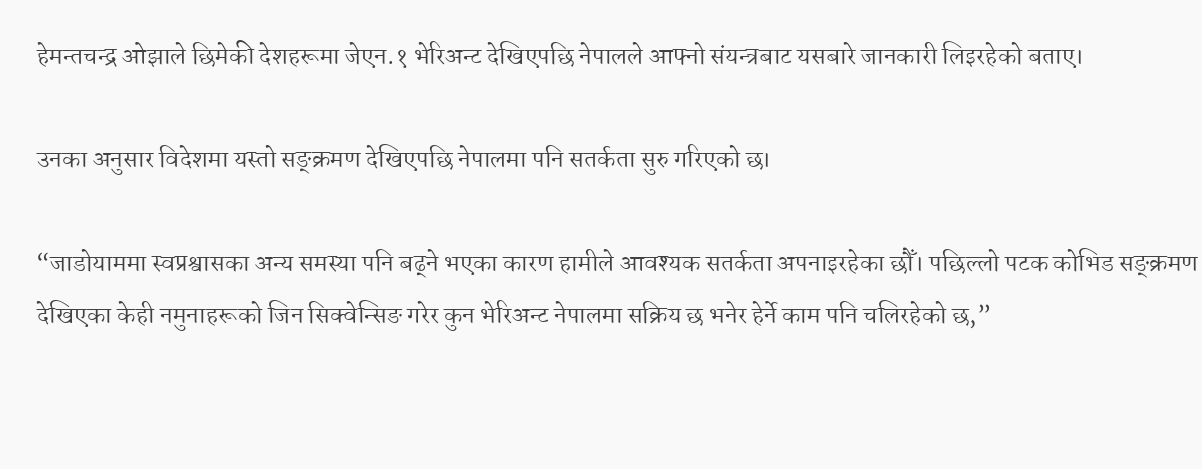हेमन्तचन्द्र ओझाले छिमेकी देशहरूमा जेएन.१ भेरिअन्ट देखिएपछि नेपालले आफ्नो संयन्त्रबाट यसबारे जानकारी लिइरहेको बताए।

उनका अनुसार विदेशमा यस्तो सङ्क्रमण देखिएपछि नेपालमा पनि सतर्कता सुरु गरिएको छ।

“जाडोयाममा स्वप्रश्वासका अन्य समस्या पनि बढ्ने भएका कारण हामीले आवश्यक सतर्कता अपनाइरहेका छौँ। पछिल्लो पटक कोभिड सङ्क्रमण देखिएका केही नमुनाहरूको जिन सिक्वेन्सिङ गरेर कुन भेरिअन्ट नेपालमा सक्रिय छ भनेर हेर्ने काम पनि चलिरहेको छ,”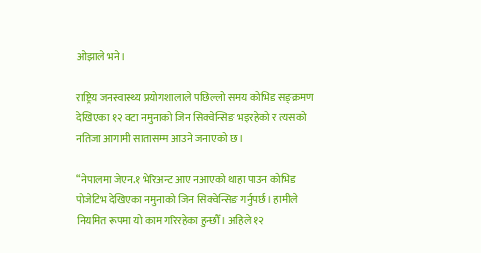ओझाले भने।

राष्ट्रिय जनस्वास्थ्य प्रयोगशालाले पछिल्लो समय कोभिड सङ्क्रमण देखिएका १२ वटा नमुनाको जिन सिक्वेन्सिङ भइरहेको र त्यसको नतिजा आगामी सातासम्म आउने जनाएको छ।

“नेपालमा जेएन.१ भेरिअन्ट आए नआएको थाहा पाउन कोभिड पोजेटिभ देखिएका नमुनाको जिन सिक्वेन्सिङ गर्नुपर्छ। हामीले नियमित रूपमा यो काम गरिरहेका हुन्छौँ। अहिले १२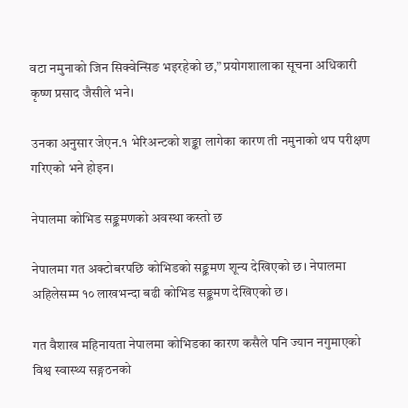वटा नमुनाको जिन सिक्वेन्सिङ भइरहेको छ,” प्रयोगशालाका सूचना अधिकारी कृष्ण प्रसाद जैसीले भने।

उनका अनुसार जेएन.१ भेरिअन्टको शङ्का लागेका कारण ती नमुनाको थप परीक्षण गरिएको भने होइन।

नेपालमा कोभिड सङ्क्रमणको अवस्था कस्तो छ

नेपालमा गत अक्टोबरपछि कोभिडको सङ्क्रमण शून्य देखिएको छ। नेपालमा अहिलेसम्म १० लाखभन्दा बढी कोभिड सङ्क्रमण देखिएको छ।

गत वैशाख महिनायता नेपालमा कोभिडका कारण कसैले पनि ज्यान नगुमाएको विश्व स्वास्थ्य सङ्गठनको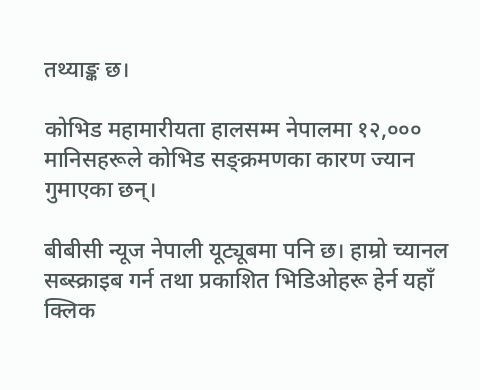तथ्याङ्क छ।

कोभिड महामारीयता हालसम्म नेपालमा १२,००० मानिसहरूले कोभिड सङ्क्रमणका कारण ज्यान गुमाएका छन्।

बीबीसी न्यूज नेपाली यूट्यूबमा पनि छ। हाम्रो च्यानल सब्स्क्राइब गर्न तथा प्रकाशित भिडिओहरू हेर्न यहाँ क्लिक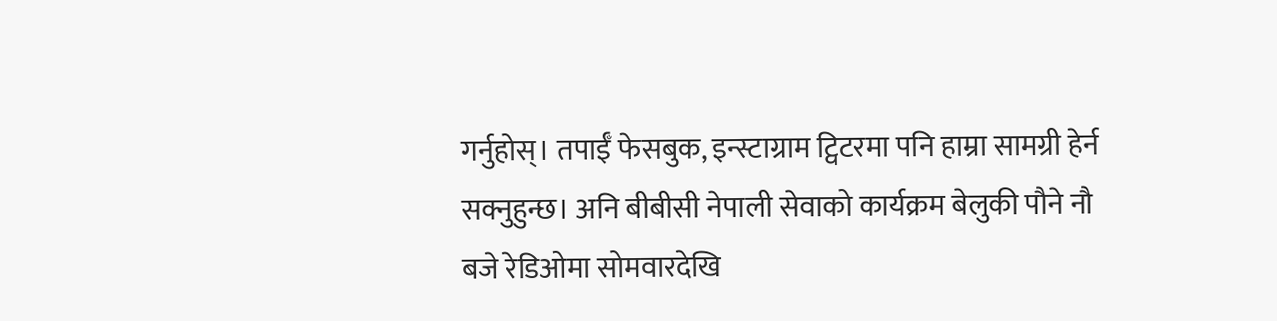गर्नुहोस्। तपाईँ फेसबुक, इन्स्टाग्राम ट्विटरमा पनि हाम्रा सामग्री हेर्न सक्नुहुन्छ। अनि बीबीसी नेपाली सेवाको कार्यक्रम बेलुकी पौने नौ बजे रेडिओमा सोमवारदेखि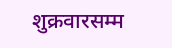शुक्रवारसम्म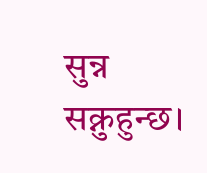सुन्न सक्नुहुन्छ।